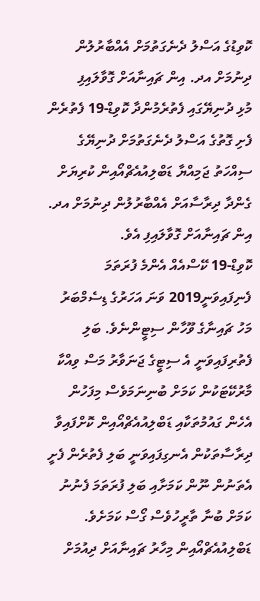ކޮވިޑުގެ އަސްލު ދެނެގަތުމަށް އެއްބާރުލުން ދިނުމަށް އދ. އިން ޗައިނާއަށް ގޮވާލައިފި
މުޅި ދުނިޔޭގައި ފެތުރެމުންދާ ކޮވިޑް-19 ފެތުރެން ފެށި ގޮތުގެ އަސްލު ދެނެގަތުމަށް ދުނިޔޭގެ ސިއްހަތު ޖަމިއްޔާ ޑަބްލިއުއެޗްއޯއިން ކުރިޔަށް ގެންދާ ދިރާސާއަށް އެއްބާރުލުން ދިނުމަށް އދ. އިން ޗައިނާއަށް ގޮވާލައިފި އެވެ.
ކޮވިޑް-19 ކޭސްއެއް އެންމެ ފުރަތަމަ ފެނިފައިވަނީ2019 ވަނަ އަހަރުގެ ޑިސެމްބަރު މަހު ޗައިނާގެ ވޫހާން ސިޓީންނެވެ. ބަލި ފެތުރިފައިވަނީ އެ ސިޓީގެ ޖަނަވާރު މަސް ވިއްކާ މާރުކޭޓަކުން ކަމަށް ބުނިނަމަވެސް މިފަހުން އެހެން ގައުމުތަކާއި ޑަބްލިއުއެޗްއޯއިން ކޮށްފައިވާ ދިރާސާތަކުން އެނގިފައިވަނީ ބަލި ފެތުރެން ފެށީ އެތަނުން ނޫން ކަމަށާއި ބަލި ފުރަތަމަ ފެނުނު ކަމަށް ބުނާ ތާރީހުވެސް ގޯސް ކަމަށެވެ.
ޑަބްލިއުއެޗްއޯއިން މިހާރު ޗައިނާއަށް ދިއުމަށް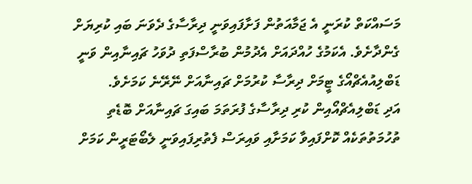މަސައްކަތް ކުރަނީ އެ ޖަމާއަތުން ފަށާފައިވަނީ ދިރާސާގެ ދެވަނަ ބައި ކުރިޔަށް ގެންދާށެވެ. އެކަމުގެ ހުއްދައަށް އެދުމުން ބުރާސްފަތި ދުވަހު ޗައިނާއިން ވަނީ ޑަބްލިއުއެޗްއޯގެ ޓީމަށް ދިރާސާ ކުރުމަށް ޗައިނާއަށް ނޭރޭނެ ކަމަށެވެ.
އަދި ޑަބްލިއެޗްއޯއިން ކުރި ދިރާސާގެ ފުރަތަމަ ބައިގަ ޗައިނާއަށް ބޮޑެތި ތުހުމަތުތަކެއް ކޮށްފައިވާ ކަމަށާއި ވައިރަސް ފެތުރިފައިވަނީ ލެބޯޓަރީން ކަމަށް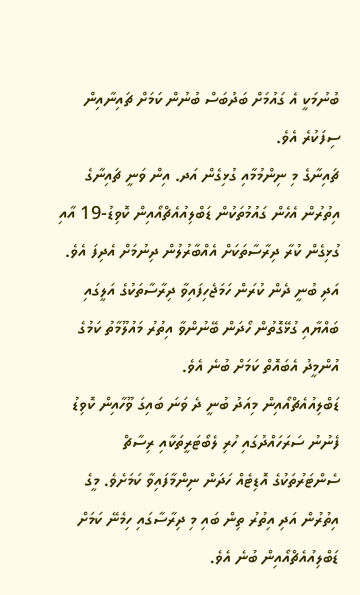ބުނުމަކީ އެ ގައުމަށް ބަދުބަސް ބުނުން ކަމަށް ޗައިނާއިން ސިފަކުރެ އެވެ.
ޗައިނާގެ މި ނިންމުމާއި ގުޅިގެން އަދ. އިން ވަނީ ޗައިނާގެ އިތުރުން އެހެން ގައުމުތަކުން ޑަބްލިއުއެޗްއޯއިން ކޮވިޑު-19 އާއި ގުޅިގެން ކުރާ ދިރާސާތަކަށް އެއްބާރުލުން ދިނުމަށް އެދިފަ އެވެ. އަދި ބުނީ ދެން ކުރަން ހަމަޖެހިފައިވާ ދިރާސާތަކުގެ އަލީގައި ބައްޔާއި ގުޅޭގޮތުން ހޯދަން ބޭނުންވާ އިތުރު މައުލޫމާތު ކަމުގެ އުންމީދު އެބައޮތް ކަމަށް ބުނެ އެވެ.
ޑަބްލިއުއެޗްއޯއިން މިއަދު ބުނީ ދެ ވަނަ ބައިގަ ވޫހާއިން ކޮވިޑު ފެނުނު ސަރަހައްދުގައި ހުރި ލެބޯޓަރީތަކާއި ރިސާޗް ސެންޓަރުތަކުގެ އޮޑިޓެއް ހަދަން ނިންމާފައިވާ ކަމަށެވެ. މީގެ އިތުރުން އަދި އިތުރު ތިން ބައި މި ދިރާސާގައި ހިމެނޭ ކަމަށް ޑަބްލިއުއެޗްއޯއިން ބުނެ އެވެ.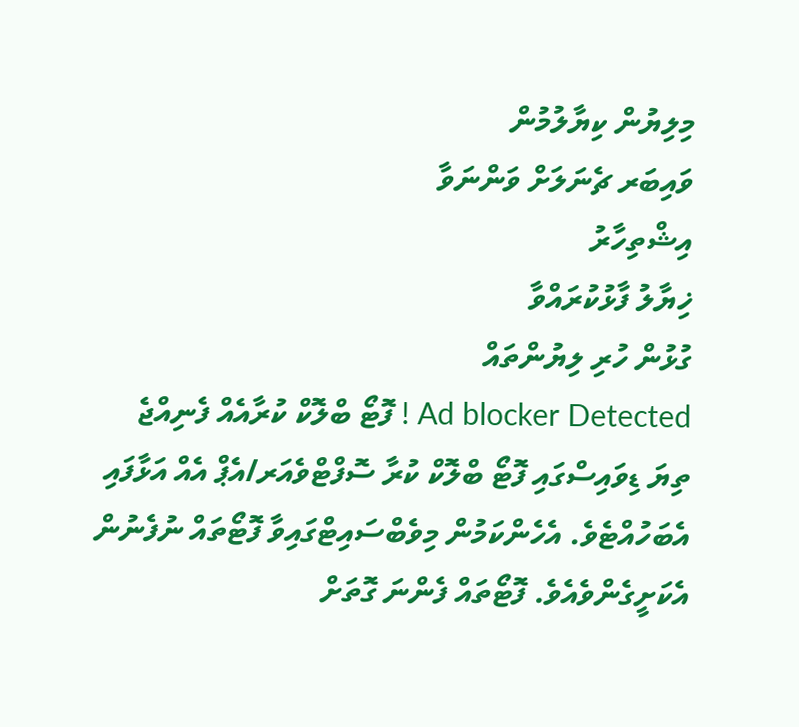މިލިޔުން ކިޔާލުމުން
ވައިބަރ ޗެނަލަށް ވަންނަވާ
އިޝްތިހާރު
ޚިޔާލު ފާޅުކުރައްވާ
ގުޅުން ހުރި ލިޔުންތައް
Ad blocker Detected ! ފޮޓޯ ބްލޮކް ކުރާއެއް ފެނިއްޖެ
ތިޔަ ޑިވައިސްގައި ފޮޓޯ ބްލޮކް ކުރާ ސޮފްޓްވެއަރ/އެޕް އެއް އަޅާފައި އެބަހުއްޓެވެ. އެހެންކަމުން މިވެބްސައިޓްގައިވާ ފޮޓޯތައް ނުފެނުން އެކަށީގެންވެއެވެ. ފޮޓޯތައް ފެންނަ ގޮތަށް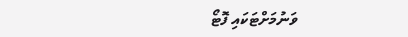ވަނުމަށްޓަކައި ފޮޓޯ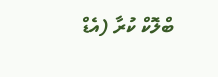ބްލޮކް ކުރާ (އެޑް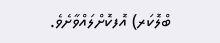ބްލޮކަރ) އޮފކޮށްލައްވާށެވެ.